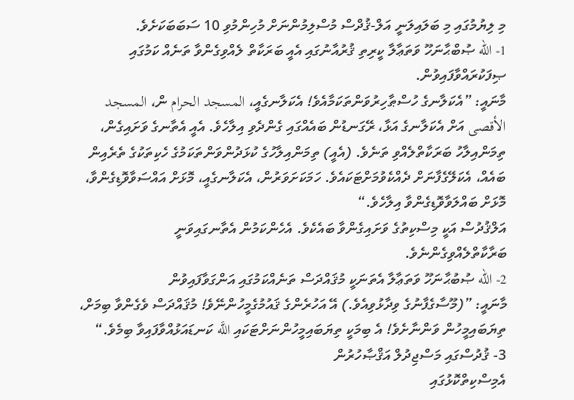މި ލިޔުމުގައި މި ބަލައިލަނީ އަލް-ޤުދްސް މުސްލިމުންނަށް މުހިންމުވި 10 ސަބަބަކަށެވެ.
1- الله ޞުބްޙާނަހޫ ވަތަޢާލާ ކީރިތި ޤުރުއާނުގައި އެއީ ބަރަކާތް ލެއްވިގެންވާ ތަނެއް ކަމުގައި ޞިފަކުރައްވާފައިވުން.
މާނައީ: ”އެކަލާނގެ ހުސްޠާހިރުވަންތަކަމާއެވެ! އެކަލާނގެއީ، المسجد الحرام ން، المسجد الأقصى އަށް އެކަލާނގެ އަޅާ، ރޭގަނޑުން ބައެއްގައި ގެންދެވި އިލާހެވެ. އެއީ އެތާނގެ ވަށައިގެން، ތިމަންއިލާހު ބަރަކާތްލެއްވި ތަނެވެ. (އެއީ) ތިމަންއިލާހުގެ ކުޅަދުންވަންތަކަމުގެ ހެކިތަކުގެ ތެރެއިން ބައެއް، އެކަލޭގެފާނަށް ދެއްކެވުމަށްޓަކައެވެ. ހަމަކަށަވަރުން، އެކަލާނގެއީ، މޮޅަށް އައްސަވާވޮޑިގެންވާ، މޮޅަށް ބައްލަވާވޮޑިގެންވާ އިލާހެވެ.“
އަލްޤުދުސް އަކީ މިސްކިތުގެ ވަށައިގެންވާ ބައެކެވެ. އެހެންކަމުން އެތާނގައިވަނީ ބަރާކާތްލެއްވިގެންނެވެ.
2- الله ޞުބުޙާނަހޫ ވަތަޢާލާ އެތަނަކީ މުޤައްދަސް ތަނެއްކަމުގައި އަންގަވާފައިވުން
މާނައީ: ”(މޫސާގެފާނުގެ ވިދާޅުވިއެވެ.) އޭ އަހުރެންގެ ޤައުމުގެމީހުންނޭވެ! މުޤައްދަސް ވެގެންވާ ބިމަށް، ތިޔަބައިމީހުން ވަންނާށެވެ! އެ ބިމަކީ ތިޔަބައިމީހުންނަށްޓަކައި اللَّه ކަނޑައަޅުއްވާފައިވާ ބިމެވެ.“
3- ޤުދުސްގައި މަސްޖިދުލް އަޤްޞާހުރުން
އެމިސްކިތްކޮޅުގައި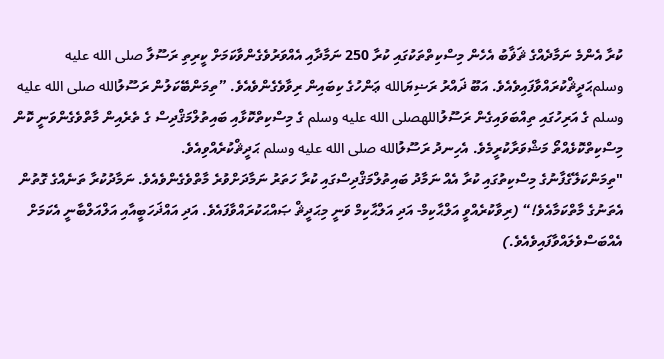ކުރާ އެންމެ ނަމާދެއްގެ ޘަޥާބު އެހެން މިސްކިތްތަކުގައި ކުރާ 250 ނަމާދާއި އެއްވަރުވެގެންވާކަމަށް ކީރިތި ރަސޫލާ صلى الله عليه وسلمޙަދީޘްކުރައްވާފައިވެއެވެ. އަބޫ ޛައްރު ރަޟިޔަالله ޢަންހުގެ ކިބައިން ރިވާވެގެންވެއެވެ. ”ތިމަންބޭކަލުން ރަސޫލުالله صلى الله عليه وسلم ގެ އަރިހުގައި ތިއްބަވައިގެން ރަސޫލުاللهصلى الله عليه وسلم ގެ މިސްކިތްކޮޅާއި ބައިތުލްމަޤްދިސް ގެ ތެރެއިން މާތްވެގެންވަނީ ކޮން މިސްކިތްކޮޅެއްތޯ މަޝްވަރާކުރީމެވެ. އެހިނދު ރަސޫލުالله صلى الله عليه وسلم ޙަދީޘްކުރެއްވިއެވެ.
"ތިމަންކަލޭގެފާނުގެ މިސްކިތުގައި ކުރާ އެއް ނަމާދު ބައިތުލްމަޤްދިސްގައި ކުރާ ހަތަރު ނަމާދަށްވުރެ މާތްވެގެންވެއެވެ. ނަމާދުކުރާ ތަނެއްގެ ގޮތުން އެތަނުގެ މާތްކަމާއެވެ!“ (ރިވާކުރެއްވީ އަލްޙާކިމް- އަދި އަލްޙާކިމް ވަނީ މިޙަދީޘް ޞައްޙަކުރައްވާފައެވެ. އަދި އައްޛަހަބީއާއި އަލްއަލްބާނީ އެކަމަށް އެއްބަސްވެލައްވާފައިވެއެވެ.)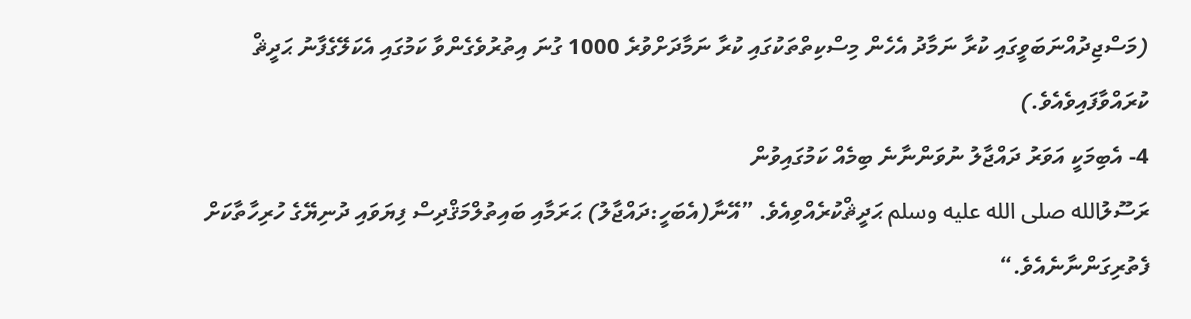(މަސްޖިދުއްނަބަވީގައި ކުރާ ނަމާދު އެހެން މިސްކިތްތަކުގައި ކުރާ ނަމާދަށްވުރެ 1000 ގުނަ އިތުރުވެގެންވާ ކަމުގައި އެކަލޭގެފާނު ޙަދީޘް ކުރައްވާފައިވެއެވެ.)
4- އެބިމަކީ އަވަރު ދައްޖާލު ނުވަންނާނެ ބިމެއް ކަމުގައިވުން
ރަސޫލުالله صلى الله عليه وسلم ޙަދީޘްކުރެއްވިއެވެ. ”އޭނާ(އެބަހީ:ދައްޖާލު) ޙަރަމާއި ބައިތުލްމަޤްދިސް ފިޔަވައި ދުނިޔޭގެ ހުރިހާތާކަށް ފެތުރިގަންނާނެއެވެ.“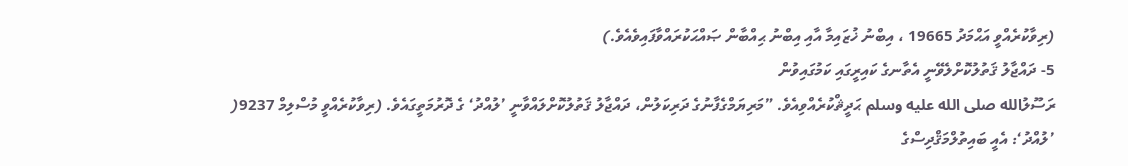(ރިވާކުރެއްވީ އަޙްމަދު 19665 ، އިބްނު ޚުޒައިމާ އާއި އިބްނު ޙިއްބާން ޞައްޙަކުރައްވާފައިވެއެވެ.)
5- ދައްޖާލު ޤަތުލުކޮށްލެވޭނީ އެތާނގެ ކައިރީގައި ކަމުގައިވުން
ރަސޫލުالله صلى الله عليه وسلم ޙަދީޘްކުރެއްވިއެވެ. ”މަރިޔަމްގެފާނުގެ ދަރިކަލުން، ދައްޖާލު ޤަތުލުކޮށްލައްވާނީ ’ލުއްދު‘ ގެ ދޮރުމަތީގައެވެ. (ރިވާކުރެއްވީ މުސްލިމް 9237(
’ލުއްދު‘: އެއީ ބައިތުލްމަޤްދިސްގެ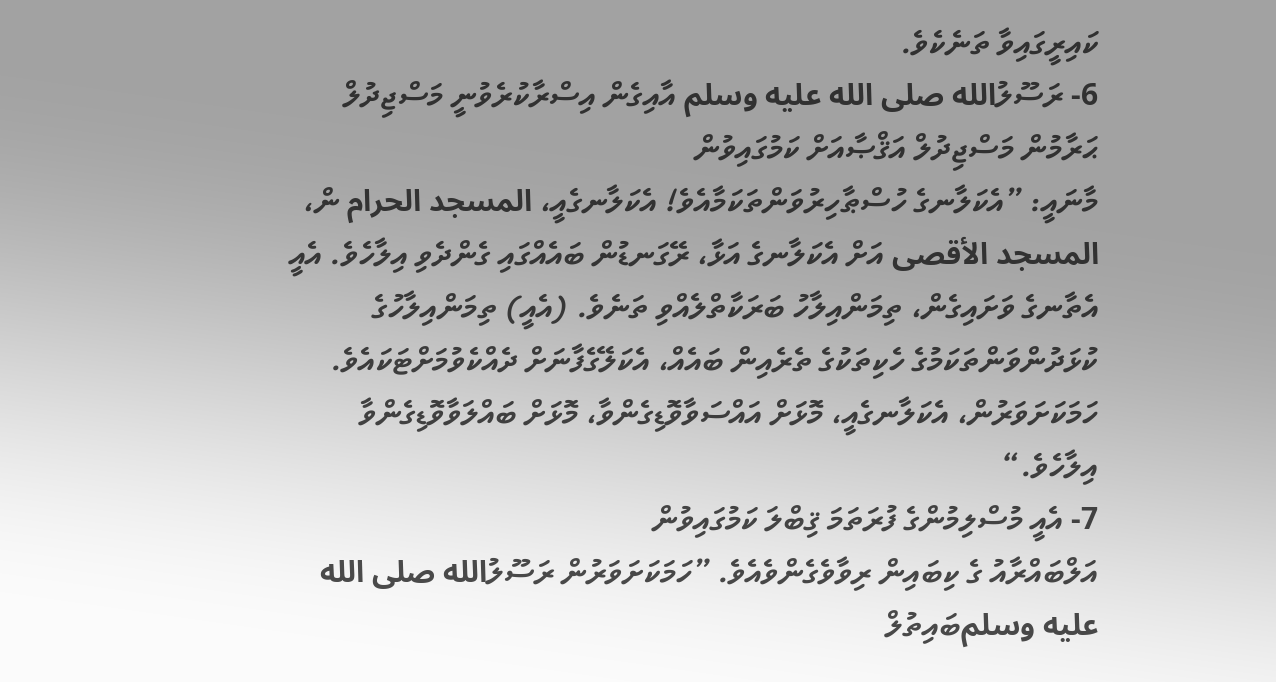ކައިރީގައިވާ ތަނެކެވެ.
6- ރަސޫލުالله صلى الله عليه وسلم އާއިގެން އިސްރާކުރެވުނީ މަސްޖިދުލް ޙަރާމުން މަސްޖިދުލް އަޤްޞާއަށް ކަމުގައިވުން
މާނައީ: ”އެކަލާނގެ ހުސްޠާހިރުވަންތަކަމާއެވެ! އެކަލާނގެއީ، المسجد الحرام ން، المسجد الأقصى އަށް އެކަލާނގެ އަޅާ، ރޭގަނޑުން ބައެއްގައި ގެންދެވި އިލާހެވެ. އެއީ އެތާނގެ ވަށައިގެން، ތިމަންއިލާހު ބަރަކާތްލެއްވި ތަނެވެ. (އެއީ) ތިމަންއިލާހުގެ ކުޅަދުންވަންތަކަމުގެ ހެކިތަކުގެ ތެރެއިން ބައެއް، އެކަލޭގެފާނަށް ދެއްކެވުމަށްޓަކައެވެ. ހަމަކަށަވަރުން، އެކަލާނގެއީ، މޮޅަށް އައްސަވާވޮޑިގެންވާ، މޮޅަށް ބައްލަވާވޮޑިގެންވާ އިލާހެވެ.“
7- އެއީ މުސްލިމުންގެ ފުރަތަމަ ޤިބްލަ ކަމުގައިވުން
އަލްބައްރާއު ގެ ކިބައިން ރިވާވެގެންވެއެވެ. ”ހަމަކަށަވަރުން ރަސޫލުالله صلى الله عليه وسلمބައިތުލް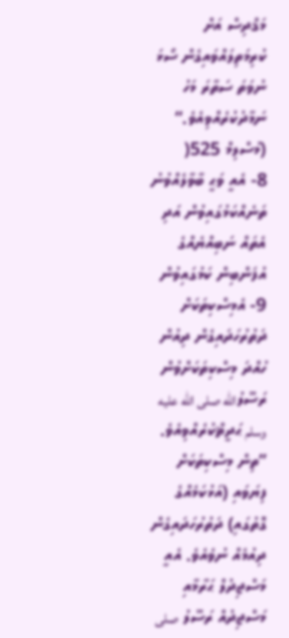މަޤްދިސް އަށް ކުރިމަތިލައްވައިގެން ސޯޅަ ނުވަތަ ސަތާރަ މަހު ނަމާދުކުރެއްވިއެވެ.“ (މުސްލިމް 525(
8- އެއީ ވަޙީ ބާވާލެއްވުނު ތަނެއްކަމުގައިވުން އަދި އެތައް ނަބިއްޔެއްގެ އުފަންބިން ކަމުގައިވުން
9- އެމިސްކިތަކަށް ދަތުރުހަދައިގެން ދިއުން ހުއްދަ މިސްކިތަކަށްވުން
ރަސޫލުالله صلى الله عليه وسلم ޙަދީޘްކުރެއްވިއެވެ. ”ތިން މިސްކިތަކަށް ފިޔަވައި (އަޅުކަމެއްގެ ގޮތުގައި) ދަތުރުހަދައިގެން ދިއުމެއް ނުވެއެވެ. އެއީ މަސްޖިދުލް ޙަރާމާއި މަސްޖިދުއް ރަސޫލު صلى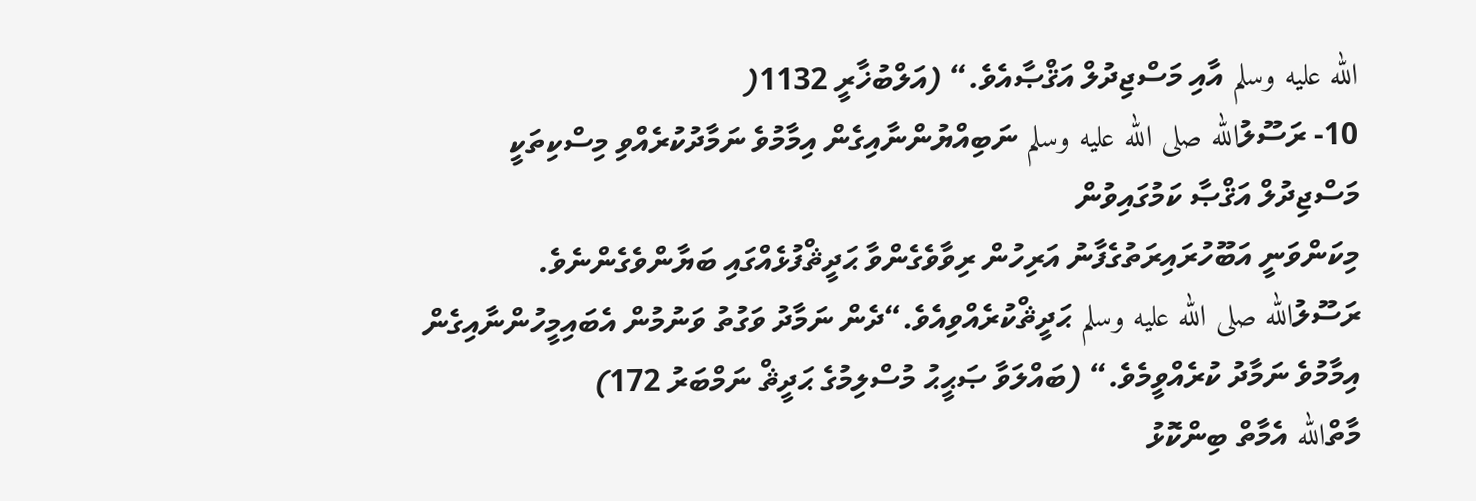الله عليه وسلم އާއި މަސްޖިދުލް އަޤްޞާއެވެ.“ (އަލްބުޚާރީ 1132(
10- ރަސޫލުالله صلى الله عليه وسلم ނަބިއްޔުންނާއިގެން އިމާމުވެ ނަމާދުކުރެއްވި މިސްކިތަކީ މަސްޖިދުލް އަޤްޞާ ކަމުގައިވުން
މިކަންވަނީ އަބޫހުރައިރަތުގެފާނު އަރިހުން ރިވާވެގެންވާ ޙަދީޘްފުޅެއްގައި ބަޔާންވެގެންނެވެ.
ރަސޫލުالله صلى الله عليه وسلم ޙަދީޘްކުރެއްވިއެވެ.“ދެން ނަމާދު ވަގުތު ވަނުމުން އެބައިމީހުންނާއިގެން އިމާމުވެ ނަމާދު ކުރެއްވީމެވެ.“ (ބައްލަވާ ޞަޙީޙު މުސްލިމުގެ ޙަދީޘް ނަމްބަރު 172)
މާތްالله އެމާތް ބިންކޮޅު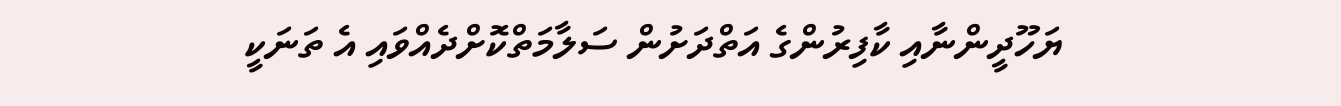ޔަހޫދީންނާއި ކާފިރުންގެ އަތްދަށުން ސަލާމަތްކޮށްދެއްވައި އެ ތަނަކީ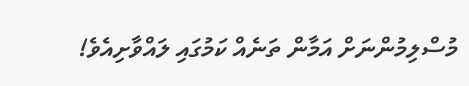މުސްލިމުންނަށް އަމާން ތަނެއް ކަމުގައި ލައްވާށިއެވެ!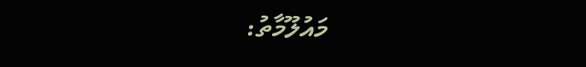މައުލޫމާތު: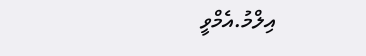އިލްމު.އެމްވީ